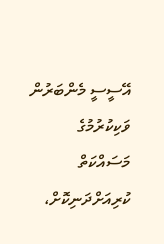އޭސީސީ މެންބަރުން ވަކިކުރުމުގެ މަސައްކަތް ކުރިއަށްދަނިކޮށް،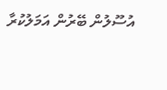އުސޫލުން ބޭރުން އަމަލުކުރާ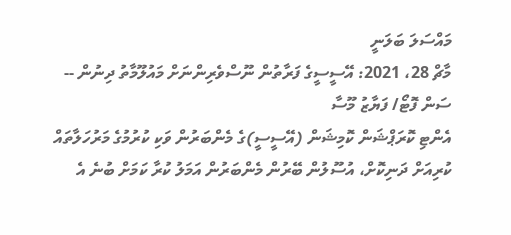މައްސަލަ ބަލަނީ
މާޗް 28، 2021: އޭސީސީގެ ފަރާތުން ނޫސްވެރިންނަށް މައުލޫމާތު ދިނުން -- ސަން ފޮޓޯ/ ފަޔާޒު މޫސާ
އެންޓި ކޮރަޕްޝަން ކޮމިޝަން (އޭސީސީ)ގެ މެންބަރުން ވަކި ކުރުމުގެ މަރުހަލާތައް ކުރިއަށް ދަނިކޮށް، އުސޫލުން ބޭރުން މެންބަރުން އަމަލު ކުރާ ކަމަށް ބުނެ އެ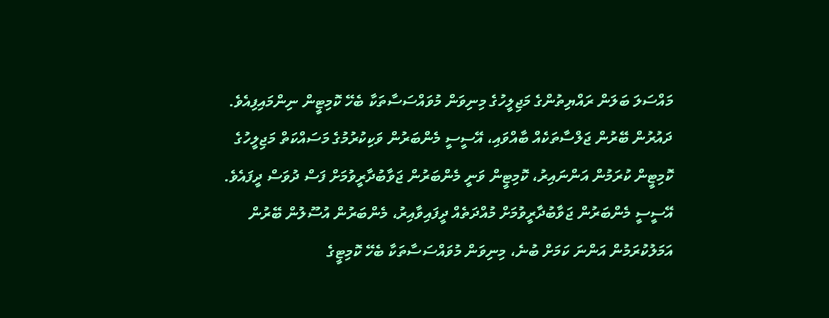މައްސަލަ ބަލަން ރައްޔިތުންގެ މަޖިލީހުގެ މިނިވަން މުވައްސަސާތަކާ ބެހޭ ކޮމިޓީން ނިންމައިފިއެވެ.
ދައުރުން ބޭރުން ޖަލްސާތަކެއް ބާއްވައި، އޭސީސީ މެންބަރުން ވަކިކުރުމުގެ މަސައްކަތް މަޖިލީހުގެ ކޮމިޓީން ކުރަމުން އަންނައިރު، ކޮމިޓީން ވަނީ މެންބަރުން ޖަވާބުދާރީވުމަށް ފަސް ދުވަސް ދީފައެވެ.
އޭސީސީ މެންބަރުން ޖަވާބުދާރީވުމަށް މުއްދަތެއް ދީފައިވާއިރު، މެންބަރުން އުސޫލުން ބޭރުން އަމަލުކުރަމުން އަންނަ ކަމަށް ބުނެ، މިނިވަން މުވައްސަސާތަކާ ބެހޭ ކޮމިޓީގެ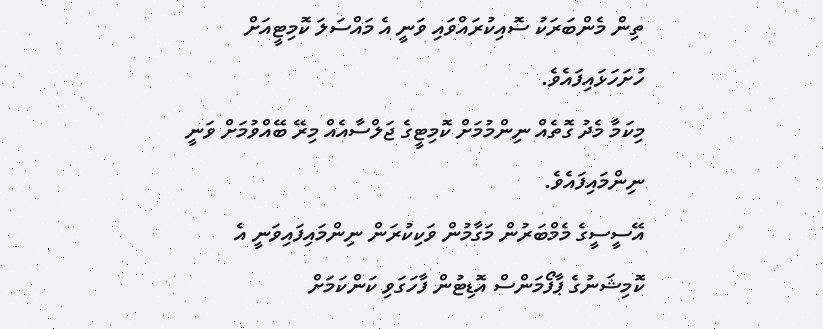ތިން މެންބަރަކު ސޮއިކުރައްވައި ވަނީ އެ މައްސަލަ ކޮމިޓީއަށް ހުށަހަޅައިފައެވެ.
މިކަމާ މެދު ގޮތެއް ނިންމުމަށް ކޮމިޓީގެ ޖަލްސާއެއް މިރޭ ބޭއްވުމަށް ވަނީ ނިންމައިފައެވެ.
އޭސީސީގެ މެމްބަރުން މަގާމުން ވަކިކުރަން ނިންމައިފައިވަނީ އެ ކޮމިޝަނުގެ ޕާފޯމަންސް އޮޑިޓުން ފާހަގަވި ކަންކަމަށް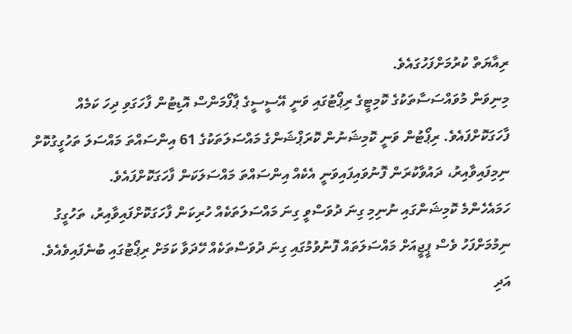ރިއާޔަތް ކުރުމަށްފަހުގައެވެ.
މިނިވަން މުވައްސަސާތަކުގެ ކޮމިޓީގެ ރިޕޯޓުގައި ވަނީ އޭސީސީގެ ޕާފޯމަންސް އޮޑިޓުން ފާހަގަވި ދިހަ ކަމެއް ފާހަގަކޮށްފައެވެ. ރިޕޯޓުން ވަނީ ކޮމިޝަނުން ކޮރަޕްޝަންގެ މައްސަލަތަކުގެ 61 އިންސައްތަ މައްސަލަ ތަހުގީގުކޮށް ނިމިފައިވާއިރު، ދައުވާކުރަން ފޮނުވައިފައިވަނީ އެކެއް އިންސައްތަ މައްސަލަކަން ފާހަގަކޮށްފައެވެ.
ހަމައެހެންމެ ކޮމިޝަންގައި ނުނިމި ގިނަ ދުވަސްވީ ގިނަ މައްސަލަތަކެއް ހުރިކަން ފާހަގަކޮށްފައިވާއިރު، ތަހުގީގު ނިމުމަށްފަހު ވެސް ޕީޖީއަށް މައްސަލަތައް ފޮނުވުމުގައި ގިނަ ދުވަސްތަކެއް ހޭދަވާ ކަމަށް ރިޕޯޓުގައި ބުނެފައިވެއެވެ. އަދި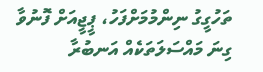ތަހުގީގު ނިންމުމަށްފަހު، ޕީޖީއަށް ފޮނުވާ ގިނަ މައްސަލަތަކެއް އަނބުރާ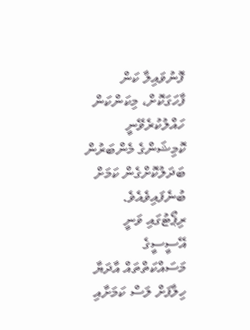ފޮނުވައިލާ ކަން ފާހަގަކޮށް، މިކަންކަން ހައްލުކުރެވޭނީ ކޮމިޝަންގެ މެންބަރުން ބަދަލުކޮށްގެން ކަމަށް ބުނެފައިވެއެވެ.
ރިޕޯޓުގައި ވަނީ އޭސީސީގެ މަސައްކަތްތައް އާދަޔާ ހިލާފަށް ލަސް ކަމަށާއި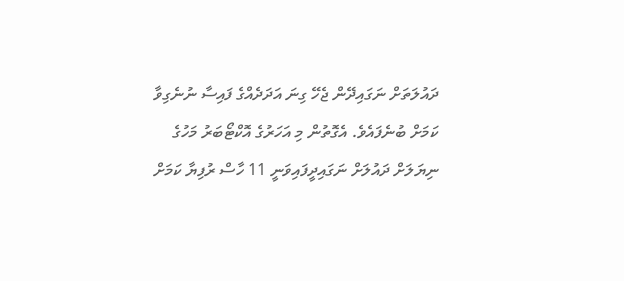ދައުލަތަށް ނަގައިދޭން ޖެހޭ ގިނަ އަދަދެއްގެ ފައިސާ ނުނެގިވާ ކަމަށް ބުނެފައެވެ. އެގޮތުން މި އަހަރުގެ އޮކްޓޯބަރު މަހުގެ ނިޔަލަށް ދައުލަށް ނަގައިދީފައިވަނީ 11 ހާސް ރުފިޔާ ކަމަށް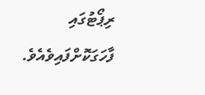ރިޕޯޓުގައި ފާހަގަކޮށްފައިވެއެވެ.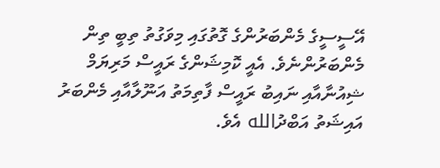އޭސީސީގެ މެންބަރުންގެ ގޮތުގައި މިވަގުތު ތިބީ ތިން މެންބަރުންނެވެ. އެއީ ކޮމިޝަންގެ ރައީސް މަރިޔަމް ޝިއުނާއާއި ނައިބު ރައީސް ފާތިމަތު އަނޫލާއާއި މެންބަރު އައިޝަތު އަބްދުالله އެވެ.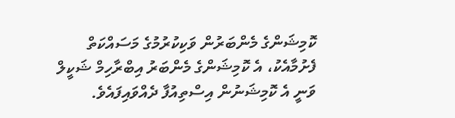ކޮމިޝަންގެ މެންބަރުން ވަކިކުރުމުގެ މަސައްކަތް ފެށުމާއެކު، އެ ކޮމިޝަންގެ މެންބަރު އިބްރާހިމް ޝަކީލް ވަނީ އެ ކޮމިޝަނުން އިސްތިއުފާ ދެއްވައިފައެވެ.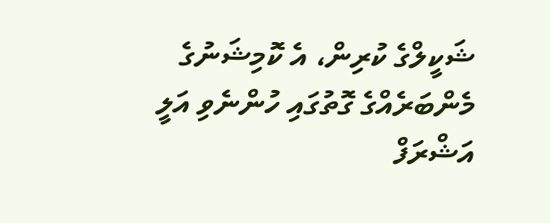ޝަކީލްގެ ކުރިން، އެ ކޮމިޝަނުގެ މެންބަރެއްގެ ގޮތުގައި ހުންނެވި އަލީ އަޝްރަފް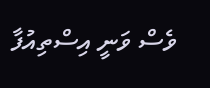ވެސް ވަނީ އިސްތިއުފާ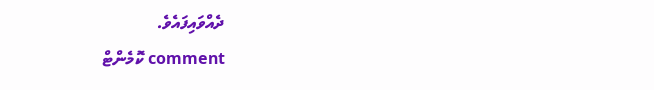ދެއްވައިފައެވެ.
comment ކޮމެންޓް